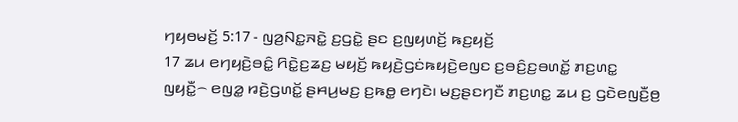ꤚꤟꤥꤗꤢꤩ꤬ 5:17 - ꤜꤤ꤬ꤡꤢ꤭ꤏꤢꤧ꤭ ꤢ꤬ꤞꤢꤧ꤭ ꤔꤢ ꤢ꤬ꤜꤟꤛꤢꤩ꤬ ꤒꤢ꤬ꤟꤢꤩ꤬
17 ꤘꤣ ꤕꤚꤟꤢꤧ꤬ꤋꤢꤨ꤭ ꤖꤢꤧ꤭ꤢ꤬ꤘꤢ꤬ ꤗꤟꤢꤩ꤬ ꤒꤟꤢꤧ꤬ꤞꤢꤦꤒꤟꤢꤧ꤬ꤕꤜꤢ ꤢ꤬ꤋꤢꤨ꤬ꤢ꤬ꤋꤛꤢꤩ꤭ ꤊꤢ꤬ꤛꤢ꤭ ꤜꤟꤢꤪ꤭꤮ ꤕꤜꤤ꤭ ꤙꤢꤧ꤬ꤞꤛꤢꤩ꤭ ꤔꤌꤣ꤬ꤗꤢ꤬ ꤢ꤬ꤒꤥ꤭ ꤕꤚꤢꤧ꤯ ꤗꤢ꤬ꤔꤢꤚꤢꤪ ꤊꤢ꤬ꤛꤢ꤭ ꤘꤣ ꤢ꤬ ꤞꤢꤧꤕꤜꤢꤪ꤬ꤥ꤬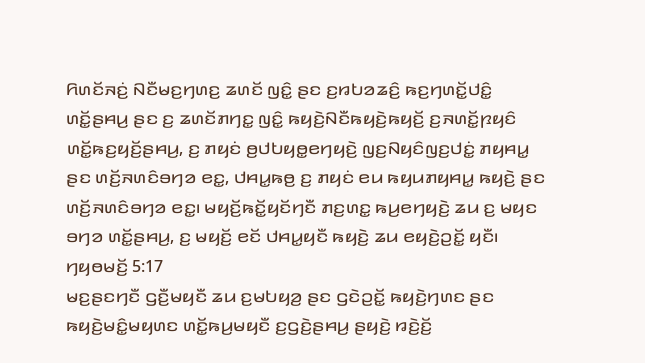ꤖꤛꤢꤩꤏꤢꤦ꤬ ꤡꤢꤪꤗꤢ꤬ꤚꤛꤢ꤬ ꤘꤛꤢꤩ ꤜꤢꤨ꤭ ꤔꤢ ꤢ꤬ꤙꤝꤤꤘꤢꤨ꤬ ꤒꤢ꤬ꤚꤛꤢꤩ꤭ꤓꤢꤨ꤭ ꤛꤢꤩ꤭ꤔꤌꤣ꤬ ꤔꤢ ꤢ꤬ ꤘꤛꤢꤩꤊꤚꤢ꤭ ꤜꤢꤨ꤭ ꤒꤟꤢꤧ꤬ꤡꤢꤪꤒꤟꤢꤧ꤬ꤒꤟꤢꤩ꤬ ꤢ꤬ꤏꤛꤢꤩ꤭ꤐꤟꤢꤨ ꤛꤢꤩ꤭ꤒꤢ꤬ꤟꤢꤩ꤬ꤔꤌꤣ꤬, ꤢ꤬ ꤊꤟꤢꤦ ꤥ꤬ꤓꤝꤟꤥ꤭ꤕꤚꤟꤢꤧ꤬ ꤜꤢ꤬ꤡꤟꤢꤨꤜꤢ꤬ꤓꤢꤦ꤭ ꤊꤟꤌꤣ꤭ ꤔꤢ ꤛꤢꤩ꤬ꤏꤛꤢꤨꤋꤚꤤ ꤕꤢ꤭, ꤓꤌꤣ꤭ꤒꤥ꤬ ꤢ꤬ ꤊꤟꤢꤦ ꤕꤣ ꤒꤟꤣꤊꤟꤌꤣ꤭ ꤒꤟꤢꤧ꤬ ꤔꤢ ꤛꤢꤩ꤬ꤏꤛꤢꤨꤋꤚꤤ ꤕꤢ꤭꤯ ꤗꤟꤢꤩ꤬ꤒꤢꤩ꤭ꤟꤢꤩꤚꤢꤪ ꤊꤢ꤬ꤛꤢ꤭ ꤒꤣ꤬ꤕꤚꤟꤢꤧ꤬ ꤘꤣ ꤢ꤬ ꤗꤟꤢ ꤋꤚꤤ ꤛꤢꤩ꤭ꤔꤌꤣ꤬, ꤢ꤬ ꤗꤟꤢꤩ꤬ ꤕꤢꤩ ꤓꤌꤣ꤭ꤟꤢꤪ ꤒꤟꤢꤧ꤬ ꤘꤣ ꤕꤟꤢꤧ꤬ꤑꤢꤩ꤭ ꤟꤢꤪ꤯
ꤚꤟꤥꤗꤢꤩ꤬ 5:17
ꤗꤢ꤬ꤔꤢꤚꤢꤪ ꤞꤢꤪ꤬ꤗꤟꤢꤪ ꤘꤣ ꤢ꤬ꤗꤝꤟꤤ꤬ ꤔꤢ ꤞꤢꤧꤑꤢꤩ꤭ ꤒꤟꤢꤧ꤬ꤚꤛꤢ ꤔꤢ ꤒꤟꤢꤧ꤬ꤗꤢꤨ꤭ꤗꤟꤛꤢ ꤛꤢꤩ꤭ꤒꤣ꤬ꤗꤟꤢꤪ ꤢ꤬ꤞꤢꤧ꤬ꤔꤌꤣ꤬ ꤔꤟꤢꤧ꤬ ꤙꤢꤧ꤬ꤢꤩ꤬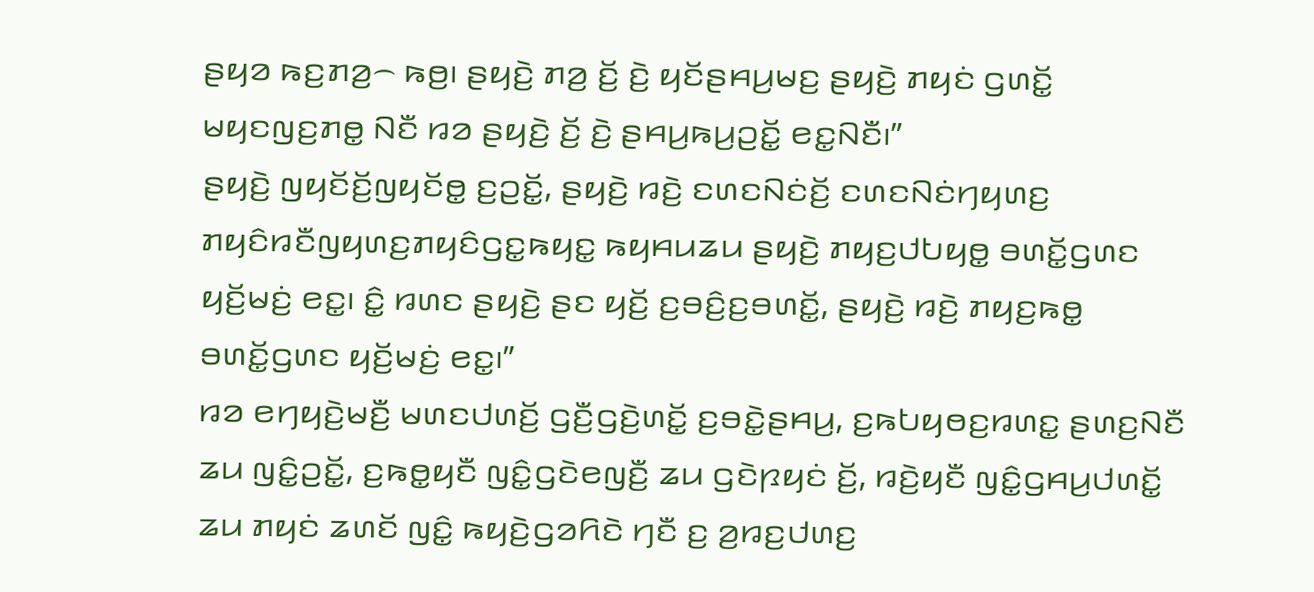ꤔꤟꤤ ꤒꤢ꤬ꤊꤤ꤬꤮ ꤒꤥ꤬꤯ ꤔꤟꤢꤧ꤬ ꤊꤤ꤬ ꤢꤩ꤬ ꤢꤧ꤬ ꤟꤢꤩꤔꤌꤣ꤬ꤗꤢ꤬ ꤔꤟꤢꤧ꤬ ꤊꤟꤢꤦ ꤞꤛꤢꤩ꤭ ꤗꤟꤢꤜꤢ꤬ꤊꤥ꤭ ꤡꤢꤪ ꤙꤤ ꤔꤟꤢꤧ꤬ ꤢꤩ꤬ ꤢꤧ꤬ ꤔꤌꤣ꤬ꤒꤣ꤬ꤑꤢꤩ꤭ ꤕꤢ꤭ꤡꤢꤪ꤯”
ꤔꤟꤢꤧ꤬ ꤜꤟꤢꤩꤢꤩ꤬ꤜꤟꤢꤩꤥ꤭ ꤢ꤬ꤑꤢꤩ꤭, ꤔꤟꤢꤧ꤬ ꤙꤢꤧ꤬ ꤢꤛꤢꤡꤢꤦꤢꤩ꤬ ꤢꤛꤢꤡꤢꤦꤚꤟꤛꤢ꤬ ꤊꤟꤢꤨꤙꤢꤪꤜꤟꤛꤢ꤬ꤊꤟꤢꤨꤞꤢ꤭ꤒꤟꤢ꤭ ꤒꤟꤌꤣꤘꤣ ꤔꤟꤢꤧ꤬ ꤊꤟꤢ꤬ꤓꤝꤟꤥ꤭ ꤋꤛꤢꤩ꤭ꤞꤛꤢ ꤟꤢꤩ꤬ꤗꤢꤦ꤬ ꤕꤢ꤭꤯ ꤢꤨ꤭ ꤙꤛꤢ ꤔꤟꤢꤧ꤬ ꤔꤢ ꤟꤢꤩ꤬ ꤢ꤬ꤋꤢꤨ꤬ꤢ꤬ꤋꤛꤢꤩ꤭, ꤔꤟꤢꤧ꤬ ꤙꤢꤧ꤬ ꤊꤟꤢ꤬ꤒꤥ꤭ ꤋꤛꤢꤩ꤭ꤞꤛꤢ ꤟꤢꤩ꤬ꤗꤢꤦ꤬ ꤕꤢ꤭꤯”
ꤙꤤ ꤕꤚꤟꤢꤧ꤬ꤗꤢꤪ꤬ ꤗꤛꤢꤓꤛꤢꤩ꤬ ꤞꤢꤪ꤬ꤞꤢꤧ꤬ꤛꤢꤩ꤭ ꤢ꤬ꤋꤢꤧ꤭ꤔꤌꤣ꤬, ꤢ꤬ꤒꤝꤟꤥꤢ꤬ꤙꤛꤢ꤭ ꤔꤛꤢ꤬ꤡꤢꤪ ꤘꤣ ꤜꤢꤨ꤭ꤑꤢꤩ꤭, ꤢ꤬ꤒꤥ꤭ꤟꤢꤪ ꤜꤢꤨ꤭ꤞꤢꤧꤕꤜꤢꤪ꤬ ꤘꤣ ꤞꤢꤧꤐꤟꤢꤦ ꤢꤩ꤬, ꤙꤢꤧ꤬ꤟꤢꤪ ꤜꤢꤨ꤭ꤞꤌꤣ꤬ꤓꤛꤢꤩ꤭ ꤘꤣ ꤊꤟꤢꤦ ꤘꤛꤢꤩ ꤜꤢꤨ꤭ ꤒꤟꤢꤧ꤬ꤞꤤꤖꤢꤧ ꤚꤢꤪ ꤢ꤬ ꤤ꤬ꤙꤢ꤬ꤓꤛꤢ꤬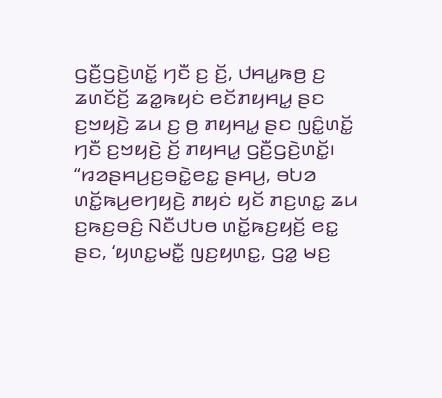ꤞꤢꤪ꤬ꤞꤢꤧ꤬ꤛꤢꤩ꤭ ꤚꤢꤪ ꤢ꤬ ꤢꤩ꤬, ꤓꤌꤣ꤭ꤒꤥ꤬ ꤢ꤬ ꤘꤛꤢꤩꤢꤩ꤬ ꤘꤤ꤭ꤒꤟꤢꤦ ꤕꤢꤩꤊꤟꤌꤣ꤭ ꤔꤢ ꤢ꤬ꤠꤟꤢꤧ꤬ ꤘꤣ ꤢ꤬ ꤥ꤬ ꤊꤟꤌꤣ꤭ ꤔꤢ ꤜꤢꤨ꤭ꤛꤢꤩ꤭ ꤚꤢꤪ ꤢ꤬ꤠꤟꤢꤧ꤬ ꤢꤩ꤬ ꤊꤟꤌꤣ꤭ ꤞꤢꤪ꤬ꤞꤢꤧ꤬ꤛꤢꤩ꤭꤯
“ꤙꤤꤔꤌꤣ꤬ꤢ꤬ꤋꤢꤧ꤭ꤕꤢ꤭ ꤔꤌꤣ꤬, ꤋꤝꤤ ꤛꤢꤩ꤭ꤒꤣ꤬ꤕꤚꤟꤢꤧ꤬ ꤊꤟꤢꤦ ꤟꤢꤩ ꤊꤢ꤬ꤛꤢ꤭ ꤘꤣ ꤢ꤬ꤒꤢ꤬ꤋꤢꤨ꤬ ꤡꤢꤪꤓꤝꤥ ꤛꤢꤩ꤭ꤒꤢ꤬ꤟꤢꤩ꤬ ꤕꤢ꤭ ꤔꤢ, ‘ꤟꤛꤢ꤭ꤗꤢꤪ꤭ ꤜꤢ꤬ꤟꤛꤢ꤭, ꤞꤤ꤭ ꤗꤢ꤬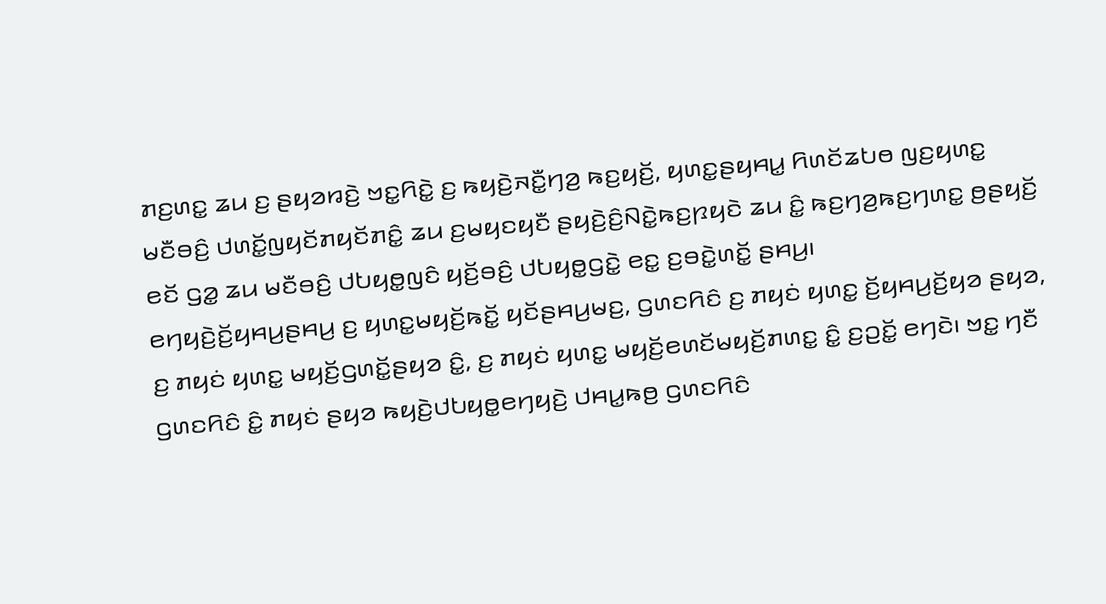ꤊꤢ꤬ꤛꤢ꤭ ꤘꤣ ꤢ꤬ ꤔꤟꤤꤙꤢꤧ꤬ ꤠꤢ꤭ꤖꤢꤧ꤭ ꤢ꤬ ꤒꤟꤢꤧ꤬ꤏꤢꤪ꤭ꤚꤤ꤬ ꤒꤢ꤬ꤟꤢꤩ꤬, ꤟꤛꤢ꤭ꤔꤟꤌꤣ꤭ ꤖꤛꤢꤩꤘꤝꤥ ꤜꤢ꤬ꤟꤛꤢ꤭ ꤗꤢꤪꤋꤢꤨ꤬ ꤓꤛꤢꤩ꤭ꤜꤟꤢꤩꤊꤟꤢꤩꤊꤢꤨ꤭ ꤘꤣ ꤢ꤬ꤗꤟꤢꤟꤢꤪ ꤔꤟꤢꤧ꤬ꤢꤨ꤬ꤡꤢꤧ꤭ꤒꤢ꤬ꤐꤟꤢꤧ ꤘꤣ ꤢꤨ꤭ ꤒꤢ꤬ꤚꤤ꤬ꤒꤢ꤬ꤚꤛꤢ꤭ ꤥ꤬ꤔꤟꤢꤩ꤬ ꤕꤢꤩ ꤞꤤ꤭ ꤘꤣ ꤗꤢꤪꤋꤢꤨ꤬ ꤓꤝꤟꤥ꤭ꤜꤢꤨ ꤟꤢꤩ꤬ꤋꤢꤨ꤬ ꤓꤝꤟꤥ꤭ꤞꤢꤧ꤭ ꤕꤢ꤭ ꤢ꤬ꤋꤢꤧ꤭ꤛꤢꤩ꤭ ꤔꤌꤣ꤬꤯
ꤕꤚꤟꤢꤧ꤬ꤢꤩ꤬ꤟꤌꤣ꤬ꤔꤌꤣ꤬ ꤢ꤬ ꤟꤛꤢ꤭ꤗꤟꤢꤩ꤬ꤒꤢꤩ꤭ ꤟꤢꤩꤔꤌꤣ꤬ꤗꤢ꤬, ꤞꤛꤢꤖꤢꤨ ꤢ꤬ ꤊꤟꤢꤦ ꤟꤛꤢ꤭ ꤢꤩ꤬ꤟꤌꤣ꤬ꤢꤩ꤬ꤟꤤ ꤔꤟꤤ, ꤢ꤬ ꤊꤟꤢꤦ ꤟꤛꤢ꤭ ꤗꤟꤢꤩ꤬ꤞꤛꤢꤩ꤭ꤔꤟꤤ ꤢꤨ꤭, ꤢ꤬ ꤊꤟꤢꤦ ꤟꤛꤢ꤭ ꤗꤟꤢꤩ꤬ꤕꤛꤢꤩꤗꤟꤢꤩ꤬ꤊꤛꤢ꤭ ꤢꤨ꤭ ꤢ꤬ꤑꤢꤩ꤭ ꤕꤚꤢꤧ꤯ ꤠꤢ꤭ ꤚꤢꤪ ꤞꤛꤢꤖꤢꤨ ꤢꤨ꤭ ꤊꤟꤢꤦ ꤔꤟꤤ ꤒꤟꤢꤧ꤬ꤓꤝꤟꤥ꤭ꤕꤚꤟꤢꤧ꤬ ꤓꤌꤣ꤭ꤒꤥ꤬ ꤞꤛꤢꤖꤢꤨ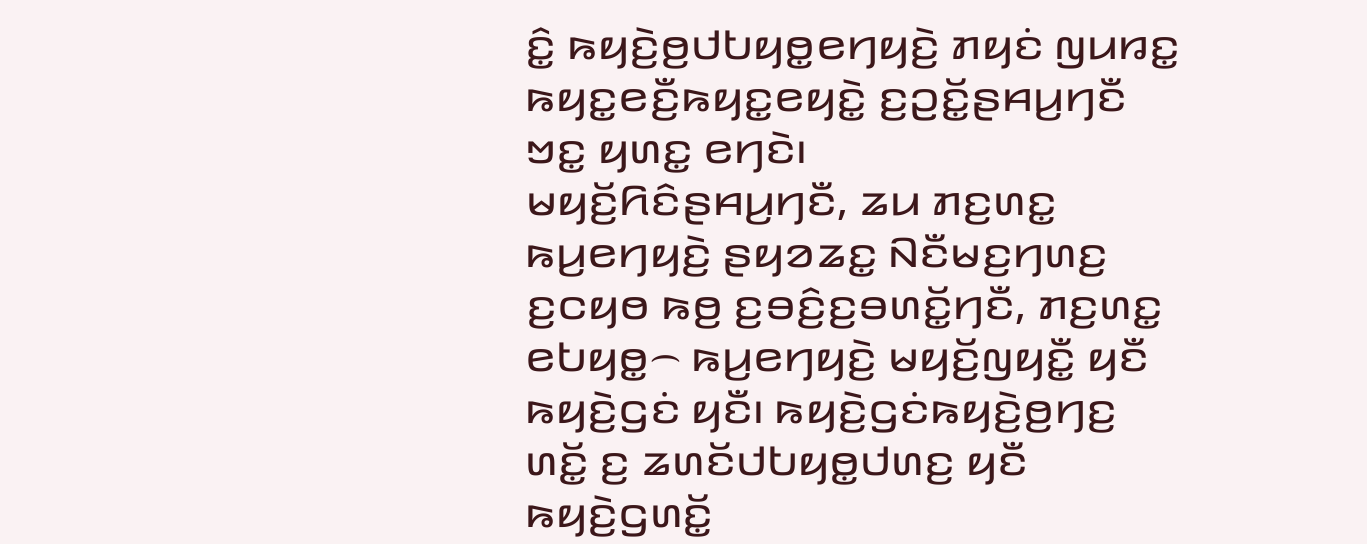ꤢꤨ꤭ ꤒꤟꤢꤧ꤬ꤥ꤬ꤓꤝꤟꤥ꤭ꤕꤚꤟꤢꤧ꤬ ꤊꤟꤢꤦ ꤜꤣꤙꤢ꤭ ꤒꤟꤢ꤭ꤕꤢꤪ꤬ꤒꤟꤢ꤭ꤕꤟꤢꤧ꤭ ꤢ꤬ꤑꤢꤩ꤭ꤔꤌꤣ꤬ꤚꤢꤪ ꤠꤢ꤭ ꤟꤛꤢ꤭ ꤕꤚꤢꤧ꤯
ꤗꤟꤢꤩ꤬ꤖꤢꤨꤔꤌꤣ꤬ꤚꤢꤪ, ꤘꤣ ꤊꤢ꤬ꤛꤢ꤭ ꤒꤣ꤬ꤕꤚꤟꤢꤧ꤬ ꤔꤟꤤꤘꤢ꤭ ꤡꤢꤪꤗꤢ꤬ꤚꤛꤢ꤬ ꤢ꤬ꤍꤟꤥ ꤒꤥ꤬ ꤢ꤬ꤋꤢꤨ꤬ꤢ꤬ꤋꤛꤢꤩ꤭ꤚꤢꤪ, ꤊꤢ꤬ꤛꤢ꤭ ꤕꤝꤟꤥ꤭꤮ ꤒꤣ꤬ꤕꤚꤟꤢꤧ꤬ ꤗꤟꤢꤩ꤬ꤜꤟꤢꤪ꤭ ꤟꤢꤪ ꤒꤟꤢꤧ꤬ꤞꤢꤦ ꤟꤢꤪ꤯ ꤒꤟꤢꤧ꤬ꤞꤢꤦꤒꤟꤢꤧ꤬ꤥ꤬ꤚꤢ꤬ ꤛꤢꤩ꤭ ꤢ꤬ ꤘꤛꤢꤩꤓꤝꤟꤥ꤭ꤓꤛꤢ꤬ ꤟꤢꤪ ꤒꤟꤢꤧ꤬ꤞꤛꤢꤩ꤭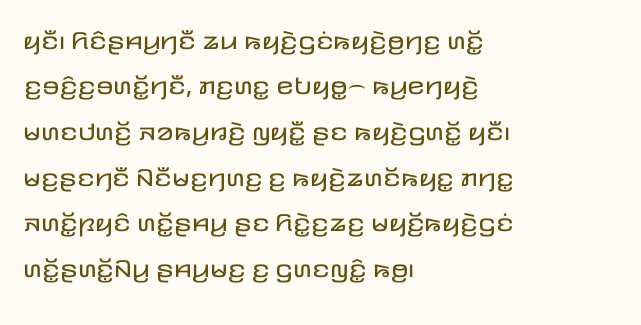ꤟꤢꤪ꤯ ꤖꤢꤨꤔꤌꤣ꤬ꤚꤢꤪ ꤘꤣ ꤒꤟꤢꤧ꤬ꤞꤢꤦꤒꤟꤢꤧ꤬ꤥ꤬ꤚꤢ꤬ ꤛꤢꤩ꤭ ꤢ꤬ꤋꤢꤨ꤬ꤢ꤬ꤋꤛꤢꤩ꤭ꤚꤢꤪ, ꤊꤢ꤬ꤛꤢ꤭ ꤕꤝꤟꤥ꤭꤮ ꤒꤣ꤬ꤕꤚꤟꤢꤧ꤬ ꤗꤛꤢꤓꤛꤢꤩ꤬ ꤏꤤꤒꤣ꤬ꤙꤢꤧ꤬ ꤜꤟꤢꤪ꤭ ꤔꤢ ꤒꤟꤢꤧ꤬ꤞꤛꤢꤩ꤭ ꤟꤢꤪ꤯
ꤗꤢ꤬ꤔꤢꤚꤢꤪ ꤡꤢꤪꤗꤢ꤬ꤚꤛꤢ꤬ ꤢ꤬ ꤒꤟꤢꤧ꤬ꤘꤛꤢꤩꤒꤟꤢ꤭ ꤊꤚꤢ꤭ ꤏꤛꤢꤩ꤭ꤐꤟꤢꤨ ꤛꤢꤩ꤭ꤔꤌꤣ꤬ ꤔꤢ ꤖꤢꤧ꤭ꤢ꤬ꤘꤢ꤬ ꤗꤟꤢꤩ꤬ꤒꤟꤢꤧ꤬ꤞꤢꤦ ꤛꤢꤩ꤭ꤔꤛꤢꤩ꤭ꤡꤣ꤬ ꤔꤌꤣ꤬ꤗꤢ꤬ ꤢ꤬ ꤞꤛꤢꤜꤢꤨ꤭ ꤒꤥ꤬꤯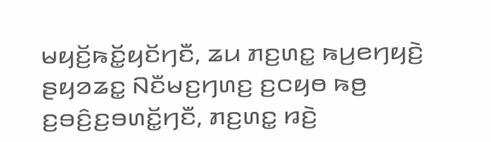ꤗꤟꤢꤩ꤬ꤒꤢꤩ꤭ꤟꤢꤩꤚꤢꤪ, ꤘꤣ ꤊꤢ꤬ꤛꤢ꤭ ꤒꤣ꤬ꤕꤚꤟꤢꤧ꤬ ꤔꤟꤤꤘꤢ꤭ ꤡꤢꤪꤗꤢ꤬ꤚꤛꤢ꤬ ꤢ꤬ꤍꤟꤥ ꤒꤥ꤬ ꤢ꤬ꤋꤢꤨ꤬ꤢ꤬ꤋꤛꤢꤩ꤭ꤚꤢꤪ, ꤊꤢ꤬ꤛꤢ꤭ ꤙꤢꤧ꤬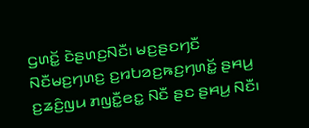ꤞꤛꤢꤩ꤭ ꤢꤧꤔꤛꤢ꤬ꤡꤢꤪ꤯ ꤗꤢ꤬ꤔꤢꤚꤢꤪ ꤡꤢꤪꤗꤢ꤬ꤚꤛꤢ꤬ ꤢ꤬ꤙꤝꤤꤢ꤬ꤒꤢ꤬ꤚꤛꤢꤩ꤭ ꤔꤌꤣ꤬ ꤢ꤬ꤘꤢꤨ꤬ꤜꤣ ꤊꤜꤢꤪ꤭ꤕꤢ꤭ ꤡꤢꤪ ꤔꤢ ꤔꤌꤣ꤬ ꤡꤢꤪ꤯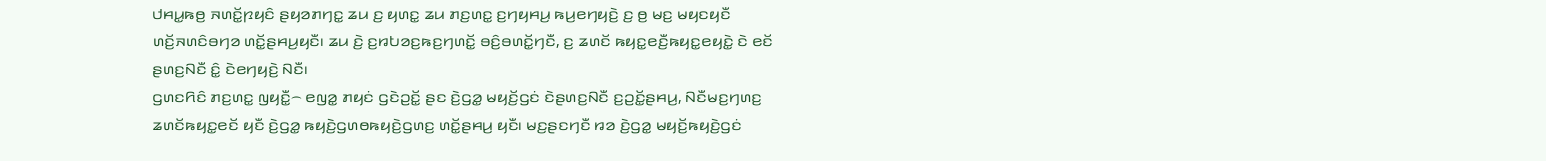ꤓꤌꤣ꤭ꤒꤥ꤬ ꤏꤛꤢꤩ꤭ꤐꤟꤢꤨ ꤔꤟꤤꤊꤚꤢ꤭ ꤘꤣ ꤢ꤬ ꤟꤛꤢ꤭ ꤘꤣ ꤊꤢ꤬ꤛꤢ꤭ ꤢ꤬ꤚꤟꤌꤣ꤬ ꤒꤣ꤬ꤕꤚꤟꤢꤧ꤬ ꤢ꤬ ꤥ꤬ ꤗꤢ꤬ ꤗꤟꤢꤟꤢꤪ ꤛꤢꤩ꤬ꤏꤛꤢꤨꤋꤚꤤ ꤛꤢꤩ꤭ꤔꤌꤣ꤬ꤟꤢꤪ꤯ ꤘꤣ ꤢꤧ꤬ ꤢ꤬ꤙꤝꤤꤢ꤬ꤒꤢ꤬ꤚꤛꤢꤩ꤭ ꤋꤢꤨ꤬ꤋꤛꤢꤩ꤭ꤚꤢꤪ, ꤢ꤬ ꤘꤛꤢꤩ ꤒꤟꤢ꤭ꤕꤢꤪ꤬ꤒꤟꤢ꤭ꤕꤟꤢꤧ꤭ ꤢꤧ ꤕꤢꤩ ꤔꤛꤢ꤬ꤡꤢꤪ ꤢꤨ꤭ ꤢꤧꤕꤚꤟꤢꤧ꤬ ꤡꤢꤪ꤯
ꤞꤛꤢꤖꤢꤨ ꤊꤢ꤬ꤛꤢ꤭ ꤜꤟꤢꤪ꤭꤮ ꤕꤜꤤ꤭ ꤊꤟꤢꤦ ꤞꤢꤧꤑꤢꤩ꤭ ꤔꤢ ꤢꤧ꤬ꤞꤤ꤭ ꤗꤟꤢꤩ꤬ꤞꤢꤦ ꤢꤧꤔꤛꤢ꤬ꤡꤢꤪ ꤢ꤬ꤑꤢꤩ꤭ꤔꤌꤣ꤬, ꤡꤢꤪꤗꤢ꤬ꤚꤛꤢ꤬ ꤘꤛꤢꤩꤒꤟꤢ꤭ꤕꤢꤩ ꤟꤢꤪ ꤢꤧ꤬ꤞꤤ꤭ ꤒꤟꤢꤧ꤬ꤞꤛꤥꤒꤟꤢꤧ꤬ꤞꤛꤢ꤬ ꤛꤢꤩ꤭ꤔꤌꤣ꤬ ꤟꤢꤪ꤯ ꤗꤢ꤬ꤔꤢꤚꤢꤪ ꤙꤤ ꤢꤧ꤬ꤞꤤ꤭ ꤗꤟꤢꤩ꤬ꤒꤟꤢꤧ꤬ꤞꤢꤦ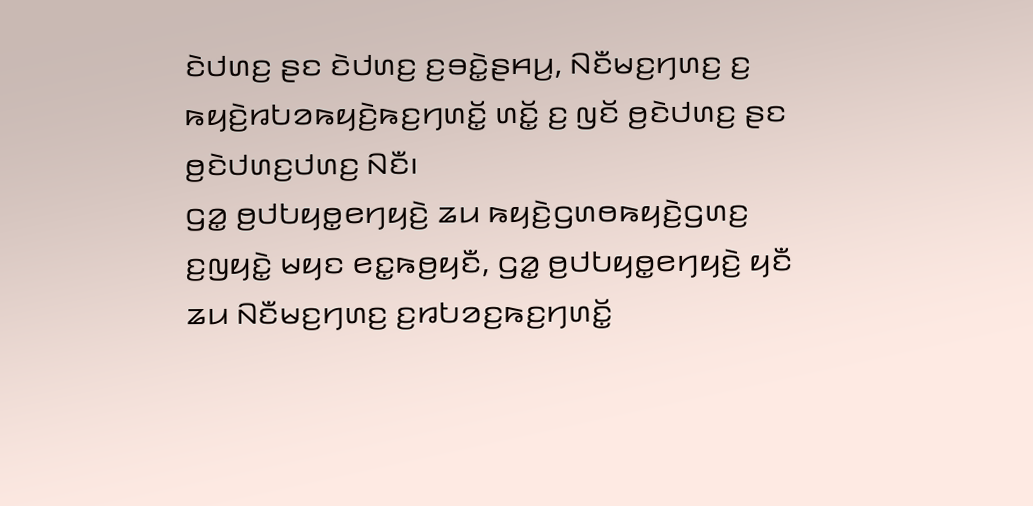ꤢꤧꤓꤛꤢ꤬ ꤔꤢ ꤢꤧꤓꤛꤢ꤬ ꤢ꤬ꤋꤢꤧ꤭ꤔꤌꤣ꤬, ꤡꤢꤪꤗꤢ꤬ꤚꤛꤢ꤬ ꤢ꤬ ꤒꤟꤢꤧ꤬ꤙꤝꤤꤒꤟꤢꤧ꤬ꤒꤢ꤬ꤚꤛꤢꤩ꤭ ꤛꤢꤩ꤭ ꤢ꤬ ꤜꤢꤩ ꤥ꤬ꤢꤧꤓꤛꤢ꤬ ꤔꤢ ꤥ꤬ꤢꤧꤓꤛꤢ꤬ꤓꤛꤢ꤬ ꤡꤢꤪ꤯
ꤞꤤ꤭ ꤥ꤬ꤓꤝꤟꤥ꤭ꤕꤚꤟꤢꤧ꤬ ꤘꤣ ꤒꤟꤢꤧ꤬ꤞꤛꤥꤒꤟꤢꤧ꤬ꤞꤛꤢ꤬ ꤢ꤬ꤜꤟꤢꤧ꤭ ꤗꤟꤢ ꤕꤢ꤭ꤒꤥ꤬ꤟꤢꤪ, ꤞꤤ꤭ ꤥ꤬ꤓꤝꤟꤥ꤭ꤕꤚꤟꤢꤧ꤬ ꤟꤢꤪ ꤘꤣ ꤡꤢꤪꤗꤢ꤬ꤚꤛꤢ꤬ ꤢ꤬ꤙꤝꤤꤢ꤬ꤒꤢ꤬ꤚꤛꤢꤩ꤭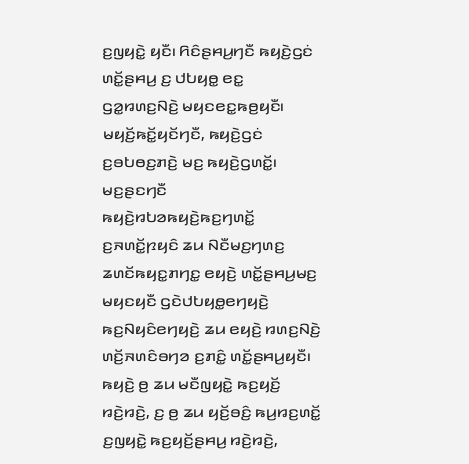ꤢ꤬ꤜꤟꤢꤧ꤭ ꤟꤢꤪ꤯ ꤖꤢꤨꤔꤌꤣ꤬ꤚꤢꤪ ꤒꤟꤢꤧ꤬ꤞꤢꤦ ꤛꤢꤩ꤭ꤔꤌꤣ꤬ ꤢ꤬ ꤓꤝꤟꤥ꤭ ꤕꤢ꤭ ꤞꤤ꤭ꤙꤛꤢ꤬ꤡꤢꤧ꤬ ꤗꤟꤢꤕꤢ꤭ꤒꤥ꤬ꤟꤢꤪ꤯
ꤗꤟꤢꤩ꤬ꤒꤢꤩ꤭ꤟꤢꤩꤚꤢꤪ, ꤒꤟꤢꤧ꤬ꤞꤢꤦ ꤢ꤬ꤋꤝꤥꤢ꤬ꤊꤢꤧ꤬ ꤗꤢ꤬ ꤒꤟꤢꤧ꤬ꤞꤛꤢꤩ꤭꤯ ꤗꤢ꤬ꤔꤢꤚꤢꤪ ꤒꤟꤢꤧ꤬ꤙꤝꤤꤒꤟꤢꤧ꤬ꤒꤢ꤬ꤚꤛꤢꤩ꤭ ꤢ꤬ꤏꤛꤢꤩ꤭ꤐꤟꤢꤨ ꤘꤣ ꤡꤢꤪꤗꤢ꤬ꤚꤛꤢ꤬ ꤘꤛꤢꤩꤒꤟꤢ꤭ꤊꤚꤢ꤭ ꤕꤟꤢꤧ꤬ ꤛꤢꤩ꤭ꤔꤌꤣ꤬ꤗꤢ꤬ ꤗꤟꤢꤟꤢꤪ ꤞꤢꤧꤓꤝꤟꤥ꤭ꤕꤚꤟꤢꤧ꤬ ꤒꤢ꤬ꤡꤟꤢꤨꤕꤚꤟꤢꤧ꤬ ꤘꤣ ꤕꤟꤢꤧ꤬ ꤙꤛꤢ꤬ꤡꤢꤧ꤬ ꤛꤢꤩ꤬ꤏꤛꤢꤨꤋꤚꤤ ꤢ꤬ꤊꤢꤨ꤭ ꤛꤢꤩ꤭ꤔꤌꤣ꤬ꤟꤢꤪ꤯
ꤒꤟꤢꤧ꤬ ꤥ꤬ ꤘꤣ ꤗꤢꤪꤜꤟꤢꤧ꤭ ꤒꤢ꤬ꤟꤢꤩ꤬ ꤙꤢꤧ꤬ꤙꤢꤧ꤬, ꤢ꤬ ꤥ꤬ ꤘꤣ ꤟꤢꤩ꤬ꤋꤢꤨ꤬ ꤒꤣ꤬ꤙꤢ꤬ꤛꤢꤩ꤭ ꤢ꤬ꤜꤟꤢꤧ꤭ ꤒꤢ꤬ꤟꤢꤩ꤬ꤔꤌꤣ꤬ ꤙꤢꤧ꤬ꤙꤢꤧ꤬,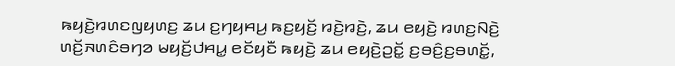ꤒꤟꤢꤧ꤬ꤙꤛꤢꤜꤟꤛꤢ꤬ ꤘꤣ ꤢ꤬ꤚꤟꤌꤣ꤬ ꤒꤢ꤬ꤟꤢꤩ꤬ ꤙꤢꤧ꤬ꤙꤢꤧ꤬, ꤘꤣ ꤕꤟꤢꤧ꤬ ꤙꤛꤢ꤬ꤡꤢꤧ꤬ ꤛꤢꤩ꤬ꤏꤛꤢꤨꤋꤚꤤ ꤗꤟꤢꤩ꤬ꤓꤌꤣ꤭ ꤕꤢꤩꤟꤢꤪ ꤒꤟꤢꤧ꤬ ꤘꤣ ꤕꤟꤢꤧ꤬ꤑꤢꤩ꤭ ꤢ꤬ꤋꤢꤨ꤬ꤢ꤬ꤋꤛꤢꤩ꤭,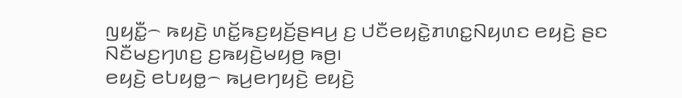ꤜꤟꤢꤪ꤭꤮ ꤒꤟꤢꤧ꤬ ꤛꤢꤩ꤭ꤒꤢ꤬ꤟꤢꤩ꤬ꤔꤌꤣ꤬ ꤢ꤬ ꤓꤢꤪꤕꤟꤢꤧ꤭ꤊꤛꤢ꤭ꤡꤟꤛꤢ ꤕꤟꤢꤧ꤬ ꤔꤢ ꤡꤢꤪꤗꤢ꤬ꤚꤛꤢ꤬ ꤢ꤬ꤒꤟꤢꤧ꤬ꤗꤟꤥ꤬ ꤒꤥ꤬꤯
ꤕꤟꤢꤧ꤬ ꤕꤝꤟꤥ꤭꤮ ꤒꤣ꤬ꤕꤚꤟꤢꤧ꤬ ꤕꤟꤢꤧ꤬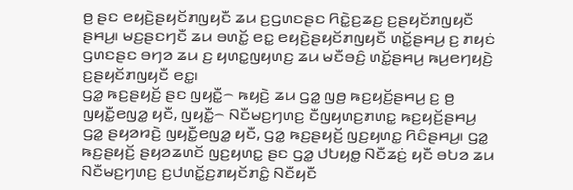ꤥ꤬ ꤔꤢ ꤕꤟꤢꤧ꤬ꤔꤟꤢꤩꤊꤜꤟꤢꤪ ꤘꤣ ꤢ꤬ꤞꤛꤢꤔꤢ ꤖꤢꤧ꤭ꤢ꤬ꤘꤢ꤬ ꤢ꤬ꤔꤟꤢꤩꤊꤜꤟꤢꤪ ꤔꤌꤣ꤬꤯ ꤗꤢ꤬ꤔꤢꤚꤢꤪ ꤘꤣ ꤋꤛꤢꤩ꤭ ꤕꤢ꤭ ꤕꤟꤢꤧ꤬ꤔꤟꤢꤩꤊꤜꤟꤢꤪ ꤛꤢꤩ꤭ꤔꤌꤣ꤬ ꤢ꤬ ꤊꤟꤢꤦ ꤞꤛꤢꤔꤢ ꤋꤚꤤ ꤘꤣ ꤢ꤬ ꤟꤛꤢ꤭ꤜꤟꤛꤢ꤬ ꤘꤣ ꤗꤢꤪꤋꤢꤨ꤬ ꤛꤢꤩ꤭ꤔꤌꤣ꤬ ꤒꤣ꤬ꤕꤚꤟꤢꤧ꤬ ꤢ꤬ꤔꤟꤢꤩꤊꤜꤟꤢꤪ ꤕꤢ꤭꤯
ꤞꤤ꤭ ꤒꤢ꤬ꤔꤟꤢꤩ꤬ ꤔꤢ ꤜꤟꤢꤪ꤭꤮ ꤒꤟꤢꤧ꤬ ꤘꤣ ꤞꤤ꤭ ꤜꤥ꤬ ꤒꤢ꤬ꤟꤢꤩ꤬ꤔꤌꤣ꤬ ꤢ꤬ ꤥ꤬ ꤜꤟꤢꤪ꤭ꤕꤜꤤ꤭ ꤟꤢꤪ, ꤜꤟꤢꤪ꤭꤮ ꤡꤢꤪꤗꤢ꤬ꤚꤛꤢ꤬ ꤢꤪꤜꤟꤛꤢ꤬ꤊꤛꤢ꤭ ꤒꤢ꤬ꤟꤢꤩ꤬ꤔꤌꤣ꤬ ꤞꤤ꤭ ꤔꤟꤤꤙꤢꤧ꤬ ꤜꤟꤢꤪ꤭ꤕꤜꤤ꤭ ꤟꤢꤪ, ꤞꤤ꤭ ꤒꤢ꤬ꤔꤟꤢꤩ꤬ ꤜꤢ꤬ꤟꤛꤢ꤭ ꤖꤢꤨꤔꤌꤣ꤬꤯ ꤞꤤ꤭ ꤒꤢ꤬ꤔꤟꤢꤩ꤬ ꤔꤟꤤꤘꤛꤢꤩ ꤜꤢ꤬ꤟꤛꤢ꤭ ꤔꤢ ꤞꤤ꤭ ꤓꤝꤟꤥ꤭ ꤡꤢꤪꤘꤢꤦ꤬ ꤟꤢꤪ ꤋꤝꤤ ꤘꤣ ꤡꤢꤪꤗꤢ꤬ꤚꤛꤢ꤬ ꤢ꤬ꤓꤛꤢꤩ꤭ꤢ꤬ꤊꤟꤢꤩꤊꤢꤨ꤭ ꤡꤢꤪꤟꤢꤪ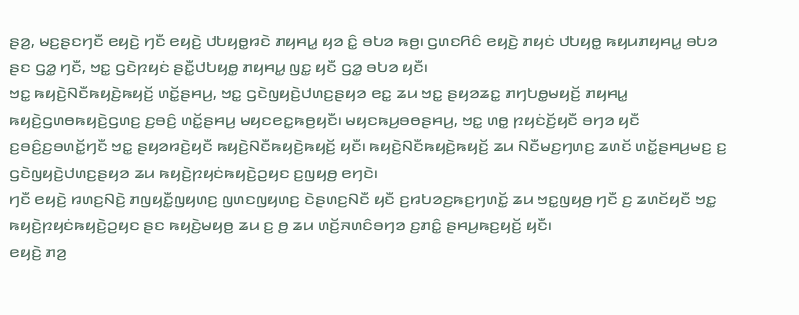ꤔꤤ꤬, ꤗꤢ꤬ꤔꤢꤚꤢꤪ ꤕꤟꤢꤧ꤬ ꤚꤢꤪ ꤕꤟꤢꤧ꤬ ꤓꤝꤟꤥ꤭ꤙꤢꤧ ꤊꤟꤌꤣ꤭ ꤟꤤ ꤢꤨ꤭ ꤋꤝꤤ ꤒꤥ꤬꤯ ꤞꤛꤢꤖꤢꤨ ꤕꤟꤢꤧ꤬ ꤊꤟꤢꤦ ꤓꤝꤟꤥ꤭ ꤒꤟꤣꤊꤟꤌꤣ꤭ ꤋꤝꤤ ꤔꤢ ꤞꤤ꤭ ꤚꤢꤪ, ꤠꤢ꤭ ꤞꤢꤧꤐꤟꤢꤦ ꤔꤢꤪ꤭ꤓꤝꤟꤥ꤭ ꤊꤟꤌꤣ꤭ ꤜꤢ꤭ ꤟꤢꤪ ꤞꤤ꤭ ꤋꤝꤤ ꤟꤢꤪ꤯
ꤠꤢ꤭ ꤒꤟꤢꤧ꤬ꤡꤢꤪꤒꤟꤢꤧ꤬ꤒꤟꤢꤩ꤬ ꤛꤢꤩ꤭ꤔꤌꤣ꤬, ꤠꤢ꤭ ꤞꤢꤧꤜꤟꤢꤧ꤬ꤓꤛꤢ꤬ꤔꤟꤤ ꤕꤢ꤭ ꤘꤣ ꤠꤢ꤭ ꤔꤟꤤꤘꤢ꤭ ꤊꤚꤝꤥ꤭ꤗꤟꤢꤩ꤬ ꤊꤟꤌꤣ꤭ ꤒꤟꤢꤧ꤬ꤞꤛꤥꤒꤟꤢꤧ꤬ꤞꤛꤢ꤬ ꤢ꤬ꤋꤢꤨ꤬ ꤛꤢꤩ꤭ꤔꤌꤣ꤬ ꤗꤟꤢꤕꤢ꤭ꤒꤥ꤬ꤟꤢꤪ꤯ ꤗꤟꤢꤒꤣ꤬ꤋꤥꤔꤌꤣ꤬, ꤠꤢ꤭ ꤛꤥ꤭ ꤐꤟꤢꤦꤢꤩ꤬ꤟꤢꤪ ꤋꤚꤤ ꤟꤢꤪ ꤢ꤬ꤋꤢꤨ꤬ꤢ꤬ꤋꤛꤢꤩ꤭ꤚꤢꤪ ꤠꤢ꤭ ꤔꤟꤤꤙꤢꤧ꤬ꤟꤢꤪ ꤒꤟꤢꤧ꤬ꤡꤢꤪꤒꤟꤢꤧ꤬ꤒꤟꤢꤩ꤬ ꤟꤢꤪ꤯ ꤒꤟꤢꤧ꤬ꤡꤢꤪꤒꤟꤢꤧ꤬ꤒꤟꤢꤩ꤬ ꤘꤣ ꤡꤢꤪꤗꤢ꤬ꤚꤛꤢ꤬ ꤘꤛꤢꤩ ꤛꤢꤩ꤭ꤔꤌꤣ꤬ꤗꤢ꤬ ꤢ꤬ ꤞꤢꤧꤜꤟꤢꤧ꤬ꤓꤛꤢ꤬ꤔꤟꤤ ꤘꤣ ꤒꤟꤢꤧ꤬ꤐꤟꤢꤦꤒꤟꤢꤧ꤬ꤑꤟꤢ ꤢ꤬ꤜꤟꤥ꤬ ꤕꤚꤢꤧ꤯
ꤚꤢꤪ ꤕꤟꤢꤧ꤬ ꤙꤛꤢ꤬ꤡꤢꤧ꤬ ꤊꤜꤟꤢꤪ꤭ꤜꤟꤛꤢ꤬ ꤜꤛꤢꤜꤟꤛꤢ꤬ ꤢꤧꤔꤛꤢ꤬ꤡꤢꤪ ꤟꤢꤪ ꤢ꤬ꤙꤝꤤꤢ꤬ꤒꤢ꤬ꤚꤛꤢꤩ꤭ ꤘꤣ ꤠꤢ꤭ꤜꤟꤥ꤬ ꤚꤢꤪ ꤢ꤬ ꤘꤛꤢꤩꤟꤢꤪ ꤠꤢ꤭ ꤒꤟꤢꤧ꤬ꤐꤟꤢꤦꤒꤟꤢꤧ꤬ꤑꤟꤢ ꤔꤢ ꤒꤟꤢꤧ꤬ꤗꤟꤥ꤬ ꤘꤣ ꤢ꤬ ꤥ꤬ ꤘꤣ ꤛꤢꤩ꤬ꤏꤛꤢꤨꤋꤚꤤ ꤢ꤬ꤊꤢꤨ꤭ ꤔꤌꤣ꤬ꤒꤢ꤬ꤟꤢꤩ꤬ ꤟꤢꤪ꤯
ꤕꤟꤢꤧ꤬ ꤊꤤ꤬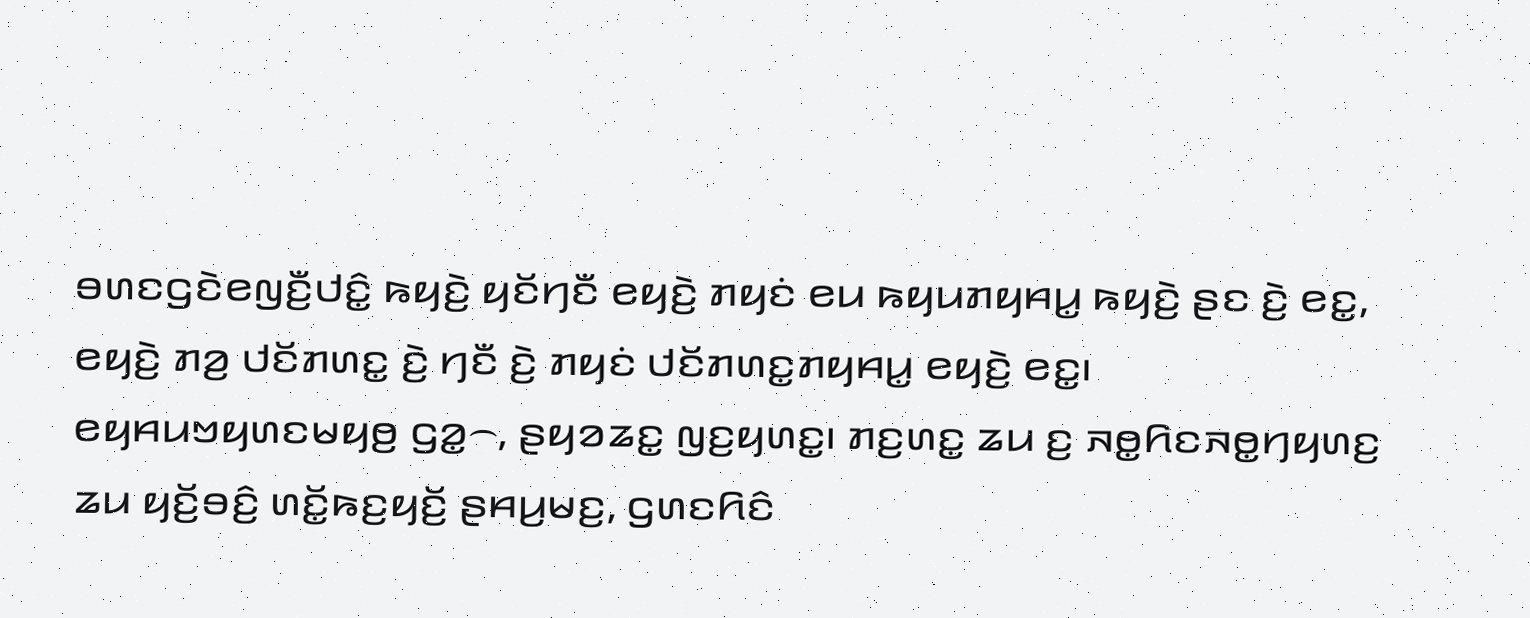ꤋꤛꤢꤞꤢꤧꤕꤜꤢꤪ꤬ꤓꤢꤨ꤭ ꤒꤟꤢꤧ꤬ ꤟꤢꤩꤚꤢꤪ ꤕꤟꤢꤧ꤬ ꤊꤟꤢꤦ ꤕꤣ ꤒꤟꤣꤊꤟꤌꤣ꤭ ꤒꤟꤢꤧ꤬ ꤔꤢ ꤢꤧ꤬ ꤕꤢ꤭, ꤕꤟꤢꤧ꤬ ꤊꤤ꤬ ꤓꤢꤩꤊꤛꤢ꤭ ꤢꤧ꤬ ꤚꤢꤪ ꤢꤧ꤬ ꤊꤟꤢꤦ ꤓꤢꤩꤊꤛꤢ꤭ꤊꤟꤌꤣ꤭ ꤕꤟꤢꤧ꤬ ꤕꤢ꤭꤯
ꤕꤟꤌꤣꤠꤟꤛꤢꤗꤟꤥ꤬ ꤞꤤ꤭꤮, ꤔꤟꤤꤘꤢ꤭ ꤜꤢ꤬ꤟꤛꤢ꤭꤯ ꤊꤢ꤬ꤛꤢ꤭ ꤘꤣ ꤢ꤬ ꤏꤥ꤭ꤖꤢꤏꤥ꤭ꤚꤟꤛꤢ꤬ ꤘꤣ ꤟꤢꤩ꤬ꤋꤢꤨ꤬ ꤛꤢꤩ꤭ꤒꤢ꤬ꤟꤢꤩ꤬ ꤔꤌꤣ꤬ꤗꤢ꤬, ꤞꤛꤢꤖꤢꤨ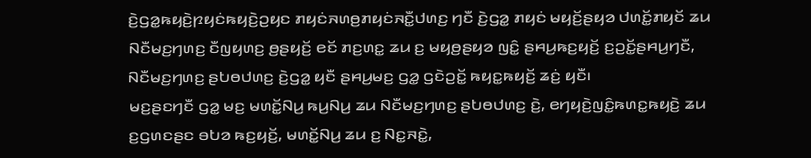ꤢꤧ꤬ꤞꤤ꤭ꤒꤟꤢꤧ꤬ꤐꤟꤢꤦꤒꤟꤢꤧ꤬ꤑꤟꤢ ꤊꤟꤢꤦꤏꤛꤥ꤬ꤊꤟꤢꤦꤏꤢꤪ꤭ꤓꤛꤢ꤬ ꤚꤢꤪ ꤢꤧ꤬ꤞꤤ꤭ ꤊꤟꤢꤦ ꤗꤟꤢꤩ꤬ꤔꤟꤤ ꤓꤛꤢꤩ꤭ꤊꤟꤢꤩ ꤘꤣ ꤡꤢꤪꤗꤢ꤬ꤚꤛꤢ꤬ ꤢꤪꤜꤟꤛꤢ꤬ ꤥ꤬ꤔꤟꤢꤩ꤬ ꤕꤢꤩ ꤊꤢ꤬ꤛꤢ꤭ ꤘꤣ ꤢ꤬ ꤗꤟꤥ꤬ꤔꤟꤤ ꤜꤢꤨ꤭ ꤔꤌꤣ꤬ꤒꤢ꤬ꤟꤢꤩ꤬ ꤢ꤬ꤑꤢꤩ꤭ꤔꤌꤣ꤬ꤚꤢꤪ, ꤡꤢꤪꤗꤢ꤬ꤚꤛꤢ꤬ ꤔꤝꤥꤓꤛꤢ꤬ ꤢꤧ꤬ꤞꤤ꤭ ꤟꤢꤪ ꤔꤌꤣ꤬ꤗꤢ꤬ ꤞꤤ꤭ ꤞꤢꤧꤑꤢꤩ꤭ ꤒꤟꤢ꤭ꤒꤟꤢꤩ꤬ ꤘꤢꤦ꤬ ꤟꤢꤪ꤯
ꤗꤢ꤬ꤔꤢꤚꤢꤪ ꤞꤤ꤭ ꤗꤢ꤬ ꤗꤛꤢꤩ꤭ꤡꤣ꤬ ꤒꤣ꤬ꤡꤣ꤬ ꤘꤣ ꤡꤢꤪꤗꤢ꤬ꤚꤛꤢ꤬ ꤔꤝꤥꤓꤛꤢ꤬ ꤢꤧ꤬, ꤕꤚꤟꤢꤧ꤬ꤜꤢꤨ꤭ꤒꤛꤢ꤭ꤒꤟꤢꤧ꤬ ꤘꤣ ꤢ꤬ꤞꤛꤢꤔꤢ ꤋꤝꤤ ꤒꤢ꤬ꤟꤢꤩ꤬, ꤗꤛꤢꤩ꤭ꤡꤣ꤬ ꤘꤣ ꤢ꤬ ꤡꤢ꤭ꤏꤢꤧ꤭,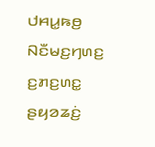ꤓꤌꤣ꤭ꤒꤥ꤬ ꤡꤢꤪꤗꤢ꤬ꤚꤛꤢ꤬ ꤢ꤬ꤊꤢ꤬ꤛꤢ꤭ ꤔꤟꤤꤘꤢꤦ꤬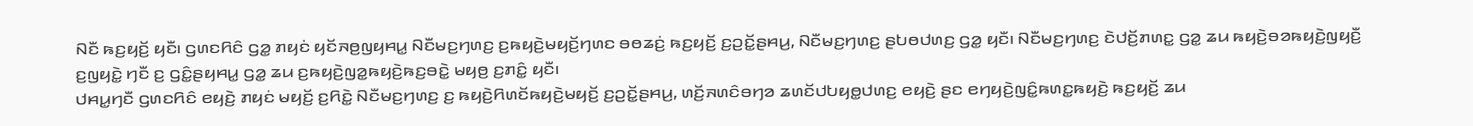ꤡꤢꤪ ꤒꤢ꤬ꤟꤢꤩ꤬ ꤟꤢꤪ꤯ ꤞꤛꤢꤖꤢꤨ ꤞꤤ꤭ ꤊꤟꤢꤦ ꤟꤢꤩꤏꤥ꤬ꤜꤟꤌꤣ꤭ ꤡꤢꤪꤗꤢ꤬ꤚꤛꤢ꤬ ꤢ꤬ꤒꤟꤢꤧ꤬ꤗꤟꤢꤩ꤬ꤚꤛꤢ ꤋꤥꤘꤢꤦ꤬ ꤒꤢ꤬ꤟꤢꤩ꤬ ꤢ꤬ꤑꤢꤩ꤭ꤔꤌꤣ꤬, ꤡꤢꤪꤗꤢ꤬ꤚꤛꤢ꤬ ꤔꤝꤥꤓꤛꤢ꤬ ꤞꤤ꤭ ꤟꤢꤪ꤯ ꤡꤢꤪꤗꤢ꤬ꤚꤛꤢ꤬ ꤢꤧꤓꤢꤩ꤬ꤊꤛꤢ꤭ ꤞꤤ꤭ ꤘꤣ ꤒꤟꤢꤧ꤬ꤋꤤꤒꤟꤢꤧ꤬ꤜꤟꤢꤪ꤬ ꤢ꤬ꤜꤟꤢꤧ꤭ ꤚꤢꤪ ꤢ꤬ ꤞꤢꤨ꤭ꤔꤟꤌꤣ꤭ ꤞꤤ꤭ ꤘꤣ ꤢ꤬ꤒꤟꤢꤧ꤬ꤜꤤ꤭ꤒꤟꤢꤧ꤬ꤒꤢ꤬ꤋꤢꤧ꤭ ꤗꤟꤥ꤬ ꤢ꤬ꤊꤢꤨ꤭ ꤟꤢꤪ꤯
ꤓꤌꤣ꤭ꤚꤢꤪ ꤞꤛꤢꤖꤢꤨ ꤕꤟꤢꤧ꤬ ꤊꤟꤢꤦ ꤗꤟꤢꤩ꤬ ꤢ꤬ꤖꤢꤧ꤭ ꤡꤢꤪꤗꤢ꤬ꤚꤛꤢ꤬ ꤢ꤬ ꤒꤟꤢꤧ꤬ꤖꤛꤢꤩꤒꤟꤢꤧ꤬ꤗꤟꤢꤩ꤬ ꤢ꤬ꤑꤢꤩ꤭ꤔꤌꤣ꤬, ꤛꤢꤩ꤬ꤏꤛꤢꤨꤋꤚꤤ ꤘꤛꤢꤩꤓꤝꤟꤥ꤭ꤓꤛꤢ꤬ ꤕꤟꤢꤧ꤬ ꤔꤢ ꤕꤚꤟꤢꤧ꤬ꤜꤢꤨ꤭ꤒꤛꤢ꤭ꤒꤟꤢꤧ꤬ ꤒꤢ꤬ꤟꤢꤩ꤬ ꤘꤣ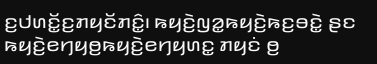ꤢ꤬ꤓꤛꤢꤩ꤭ꤢ꤬ꤊꤟꤢꤩꤊꤢꤨ꤭꤯ ꤒꤟꤢꤧ꤬ꤜꤤ꤭ꤒꤟꤢꤧ꤬ꤒꤢ꤬ꤋꤢꤧ꤭ ꤔꤢ ꤒꤟꤢꤧ꤬ꤕꤚꤟꤥ꤬ꤒꤟꤢꤧ꤬ꤕꤚꤟꤛꤢ꤭ ꤊꤟꤢꤦ ꤥ꤬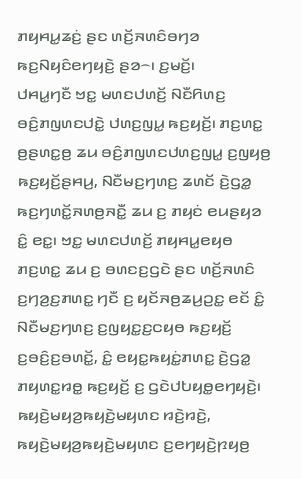ꤊꤟꤌꤣ꤭ꤘꤢꤦ꤬ ꤔꤢ ꤛꤢꤩ꤬ꤏꤛꤢꤨꤋꤚꤤ ꤒꤢ꤬ꤡꤟꤢꤨꤕꤚꤟꤢꤧ꤬ ꤔꤤ꤮꤯ ꤢ꤬ꤗꤢꤩ꤬꤯
ꤓꤌꤣ꤭ꤚꤢꤪ ꤠꤢ꤭ ꤗꤛꤢꤓꤛꤢꤩ꤬ ꤡꤢꤪꤖꤛꤢ꤬ ꤋꤢꤨ꤬ꤊꤜꤛꤢꤓꤢꤧ꤭ ꤓꤛꤢ꤬ꤜꤣ꤭ ꤒꤢ꤬ꤟꤢꤩ꤬꤯ ꤊꤢ꤬ꤛꤢ꤭ ꤥ꤬ꤔꤛꤢ꤭ꤥ꤬ ꤘꤣ ꤋꤢꤨ꤬ꤊꤜꤛꤢꤓꤛꤢ꤬ꤜꤣ꤭ ꤢ꤬ꤜꤟꤥ꤬ ꤒꤢ꤬ꤟꤢꤩ꤬ꤔꤌꤣ꤬, ꤡꤢꤪꤗꤢ꤬ꤚꤛꤢ꤬ ꤘꤛꤢꤩ ꤢꤧ꤬ꤞꤤ꤭ ꤒꤢ꤬ꤚꤛꤢꤩ꤭ꤏꤛꤥ꤬ꤏꤢꤪ꤭ ꤘꤣ ꤢ꤬ ꤊꤟꤢꤦ ꤕꤣꤔꤟꤤ ꤢꤨ꤭ ꤕꤢ꤭꤯ ꤠꤢ꤭ ꤗꤛꤢꤓꤛꤢꤩ꤬ ꤊꤟꤌꤣ꤭ꤕꤟꤥ ꤊꤢ꤬ꤛꤢ꤭ ꤘꤣ ꤢ꤬ ꤋꤛꤢꤢ꤬ꤞꤢꤧ ꤔꤢ ꤛꤢꤩ꤬ꤏꤛꤢꤨ ꤢ꤬ꤚꤤ꤬ꤢ꤬ꤊꤛꤢ꤭ ꤚꤢꤪ ꤢ꤬ ꤟꤢꤩꤏꤥ꤬ꤘꤣ꤬ꤑꤢ꤭ ꤕꤢꤩ ꤢꤨ꤭ ꤡꤢꤪꤗꤢ꤬ꤚꤛꤢ꤬ ꤢ꤬ꤜꤟꤢ꤭ꤢ꤬ꤍꤟꤥ ꤒꤢ꤬ꤟꤢꤩ꤬ ꤢ꤬ꤋꤢꤨ꤬ꤢ꤬ꤋꤛꤢꤩ꤭, ꤢꤨ꤭ ꤕꤟꤢ꤭ꤒꤟꤢꤦ꤭ꤊꤛꤢ꤭ ꤢꤧ꤬ꤞꤤ꤭ ꤊꤟꤛꤢ꤭ꤙꤥ꤭ ꤒꤢ꤬ꤟꤢꤩ꤬ ꤢ꤬ ꤞꤢꤧꤓꤝꤟꤥ꤭ꤕꤚꤟꤢꤧ꤬꤯ ꤒꤟꤢꤧ꤬ꤗꤟꤤ꤬ꤒꤟꤢꤧ꤬ꤗꤟꤛꤢ ꤙꤢꤧ꤬ꤙꤢꤧ꤬, ꤒꤟꤢꤧ꤬ꤗꤟꤤ꤬ꤒꤟꤢꤧ꤬ꤗꤟꤛꤢ ꤢ꤬ꤕꤚꤟꤢꤧ꤬ꤐꤟꤥ꤬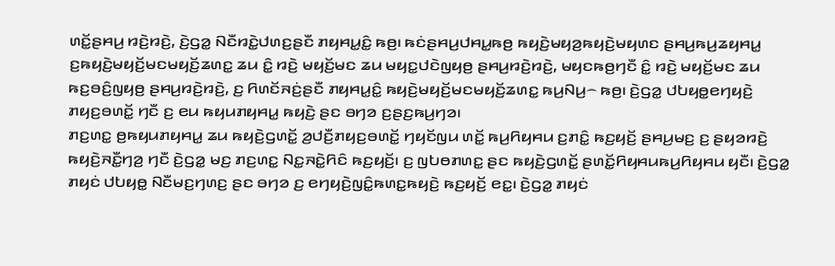ꤛꤢꤩ꤭ꤔꤌꤣ꤬ ꤙꤢꤧ꤬ꤙꤢꤧ꤬, ꤢꤧ꤬ꤞꤤ꤭ ꤡꤢꤪꤙꤢꤧ꤭ꤓꤛꤢ꤬ꤔꤢꤪ ꤊꤟꤌꤣ꤭ꤢꤨ꤭ ꤒꤥ꤬꤯ ꤒꤢꤦꤔꤌꤣ꤬ꤓꤌꤣ꤭ꤒꤥ꤬ ꤒꤟꤢꤧ꤬ꤗꤟꤤ꤬ꤒꤟꤢꤧ꤬ꤗꤟꤛꤢ ꤔꤌꤣ꤬ꤒꤣ꤬ꤘꤟꤌꤣ꤭ ꤢ꤬ꤒꤟꤢꤧ꤬ꤗꤟꤢꤩ꤬ꤗꤢꤗꤟꤢꤩ꤬ꤘꤛꤢ꤭ ꤘꤣ ꤢꤨ꤭ ꤙꤢꤧ꤬ ꤗꤟꤢꤩ꤬ꤗꤢ ꤘꤣ ꤗꤟꤢ꤭ꤓꤢꤧꤜꤟꤥ꤬ ꤔꤌꤣ꤬ꤙꤢꤧ꤬ꤙꤢꤧ꤬, ꤗꤟꤢꤒꤥ꤬ꤚꤢꤪ ꤢꤨ꤭ ꤙꤢꤧ꤬ ꤗꤟꤢꤩ꤬ꤗꤢ ꤘꤣ ꤒꤢ꤬ꤋꤢꤨ꤬ꤜꤟꤥ꤬ ꤔꤌꤣ꤬ꤙꤢꤧ꤬ꤙꤢꤧ꤬, ꤢ꤬ ꤖꤛꤢꤩꤏꤢꤦ꤬ꤔꤢꤪ ꤊꤟꤌꤣ꤭ꤢꤨ꤭ ꤒꤟꤢꤧ꤬ꤗꤟꤢꤩ꤬ꤗꤢꤗꤟꤢꤩ꤬ꤘꤛꤢ꤭ ꤒꤣ꤬ꤡꤣ꤬꤮ ꤒꤥ꤬꤯ ꤢꤧ꤬ꤞꤤ꤭ ꤓꤝꤟꤥ꤭ꤕꤚꤟꤢꤧ꤬ ꤊꤟꤢ꤬ꤋꤛꤢꤩ꤭ ꤚꤢꤪ ꤢ꤬ ꤕꤣ ꤒꤟꤣꤊꤟꤌꤣ꤭ ꤒꤟꤢꤧ꤬ ꤔꤢ ꤋꤚꤤ ꤢ꤬ꤔꤢ꤬ꤒꤣ꤬ꤚꤤ꤯
ꤊꤢ꤬ꤛꤢ꤭ ꤥ꤬ꤒꤟꤣꤊꤟꤌꤣ꤭ ꤘꤣ ꤒꤟꤢꤧ꤬ꤞꤛꤢꤩ꤭ ꤤ꤬ꤓꤢꤪ꤬ꤊꤟꤢ꤬ꤋꤛꤢꤩ꤭ ꤚꤟꤢꤩꤜꤣ ꤛꤢꤩ꤭ ꤒꤣ꤬ꤖꤟꤌꤣ ꤢ꤬ꤊꤢꤨ꤭ ꤒꤢ꤬ꤟꤢꤩ꤬ ꤔꤌꤣ꤬ꤗꤢ꤬ ꤢ꤬ ꤔꤟꤤꤙꤢꤧ꤬ ꤒꤟꤢꤧ꤬ꤏꤢꤪ꤭ꤚꤤ꤬ ꤚꤢꤪ ꤢꤧ꤬ꤞꤤ꤭ ꤗꤢ꤬ ꤊꤢ꤬ꤛꤢ꤭ ꤡꤢ꤭ꤏꤢꤧ꤭ꤖꤢꤨ ꤒꤢ꤬ꤟꤢꤩ꤬꤯ ꤢ꤬ ꤜꤝꤥꤊꤛꤢ꤭ ꤔꤢ ꤒꤟꤢꤧ꤬ꤞꤛꤢꤩ꤭ ꤔꤛꤢꤩ꤭ꤖꤟꤌꤣꤒꤣ꤬ꤖꤟꤌꤣ ꤟꤢꤪ꤯ ꤢꤧ꤬ꤞꤤ꤭ ꤊꤟꤢꤦ ꤓꤝꤟꤥ꤭ ꤡꤢꤪꤗꤢ꤬ꤚꤛꤢ꤬ ꤔꤢ ꤋꤚꤤ ꤢ꤬ ꤕꤚꤟꤢꤧ꤬ꤜꤢꤨ꤭ꤒꤛꤢ꤭ꤒꤟꤢꤧ꤬ ꤒꤢ꤬ꤟꤢꤩ꤬ ꤕꤢ꤭꤯ ꤢꤧ꤬ꤞꤤ꤭ ꤊꤟꤢꤦ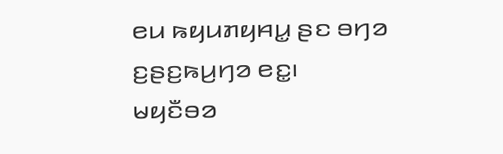ꤕꤣ ꤒꤟꤣꤊꤟꤌꤣ꤭ ꤔꤢ ꤋꤚꤤ ꤢ꤬ꤔꤢ꤬ꤒꤣ꤬ꤚꤤ ꤕꤢ꤭꤯
ꤗꤟꤢꤪꤋꤤ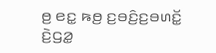ꤥ꤬ ꤕꤢ꤭ ꤒꤥ꤬ ꤢ꤬ꤋꤢꤨ꤬ꤢ꤬ꤋꤛꤢꤩ꤭ ꤢꤧ꤬ꤞꤤ꤭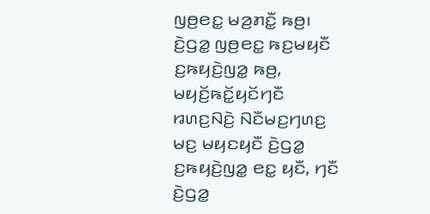ꤜꤥ꤬ꤕꤢ꤭ ꤗꤤ꤬ꤊꤢꤪ꤭ ꤒꤥ꤬꤯ ꤢꤧ꤬ꤞꤤ꤭ ꤜꤥ꤬ꤕꤢ꤭ ꤒꤢ꤬ꤗꤟꤢꤪ ꤢ꤬ꤒꤟꤢꤧ꤬ꤜꤤ꤭ ꤒꤥ꤬, ꤗꤟꤢꤩ꤬ꤒꤢꤩ꤭ꤟꤢꤩꤚꤢꤪ ꤙꤛꤢ꤬ꤡꤢꤧ꤬ ꤡꤢꤪꤗꤢ꤬ꤚꤛꤢ꤬ ꤗꤢ꤬ ꤗꤟꤢꤟꤢꤪ ꤢꤧ꤬ꤞꤤ꤭ ꤢ꤬ꤒꤟꤢꤧ꤬ꤜꤤ꤭ ꤕꤢ꤭ ꤟꤢꤪ, ꤚꤢꤪ ꤢꤧ꤬ꤞꤤ꤭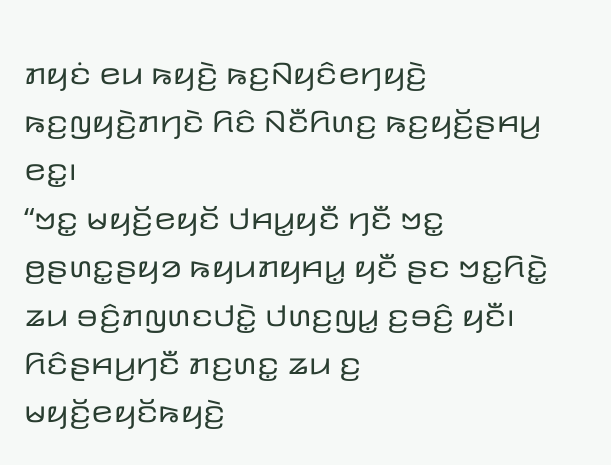ꤊꤟꤢꤦ ꤕꤣ ꤒꤟꤢꤧ꤬ ꤒꤢ꤬ꤡꤟꤢꤨꤕꤚꤟꤢꤧ꤬ ꤒꤢ꤬ꤜꤟꤢꤧ꤬ꤊꤚꤢꤧ ꤖꤢꤨ ꤡꤢꤪꤖꤛꤢ꤬ ꤒꤢ꤬ꤟꤢꤩ꤬ꤔꤌꤣ꤬ ꤕꤢ꤭꤯
“ꤠꤢ꤭ ꤗꤟꤢꤩ꤬ꤕꤟꤢꤩ ꤓꤌꤣ꤭ꤟꤢꤪ ꤚꤢꤪ ꤠꤢ꤭ ꤥ꤬ꤔꤛꤢ꤭ꤔꤟꤤ ꤒꤟꤣꤊꤟꤌꤣ꤭ ꤟꤢꤪ ꤔꤢ ꤠꤢ꤭ꤖꤢꤧ꤭ ꤘꤣ ꤋꤢꤨ꤬ꤊꤜꤛꤢꤓꤢꤧ꤭ ꤓꤛꤢ꤬ꤜꤣ꤭ ꤢ꤬ꤋꤢꤨ꤬ ꤟꤢꤪ꤯ ꤖꤢꤨꤔꤌꤣ꤬ꤚꤢꤪ ꤊꤢ꤬ꤛꤢ꤭ ꤘꤣ ꤢ꤬ ꤗꤟꤢꤩ꤬ꤕꤟꤢꤩꤒꤟꤢꤧ꤬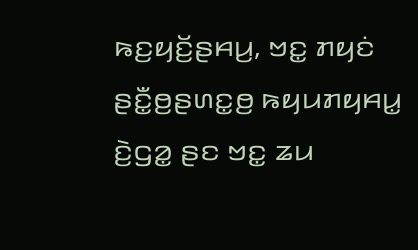ꤒꤢ꤬ꤟꤢꤩ꤬ꤔꤌꤣ꤬, ꤠꤢ꤭ ꤊꤟꤢꤦ ꤔꤢꤪ꤭ꤥ꤬ꤔꤛꤢ꤭ꤥ꤬ ꤒꤟꤣꤊꤟꤌꤣ꤭ ꤢꤧ꤬ꤞꤤ꤭ ꤔꤢ ꤠꤢ꤭ ꤘꤣ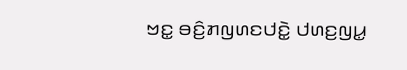ꤠꤢ꤭ ꤋꤢꤨ꤬ꤊꤜꤛꤢꤓꤢꤧ꤭ ꤓꤛꤢ꤬ꤜꤣ꤭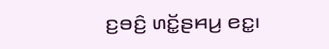ꤢ꤬ꤋꤢꤨ꤬ ꤛꤢꤩ꤭ꤔꤌꤣ꤬ ꤕꤢ꤭꤯